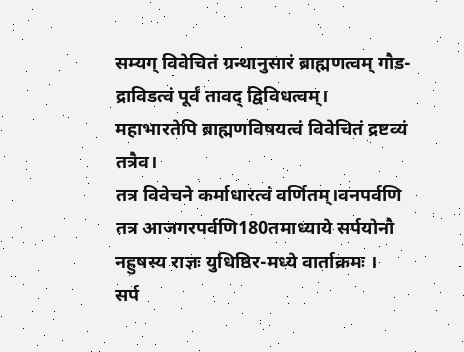सम्यग् विवेचितं ग्रन्थानुसारं ब्राह्मणत्वम् गौड-द्राविडत्वं पूर्वं तावद् द्विविधत्वम्।
महाभारतेपि ब्राह्मणविषयत्वं विवेचितं द्रष्टव्यं तत्रैव।
तत्र विवेचने कर्माधारत्वं वर्णितम्।वनपर्वणि तत्र आजगरपर्वणि180तमाध्याये सर्पयोनौ नहुषस्य राज्ञः युधिष्ठिर-मध्ये वार्ताक्रमः ।
सर्प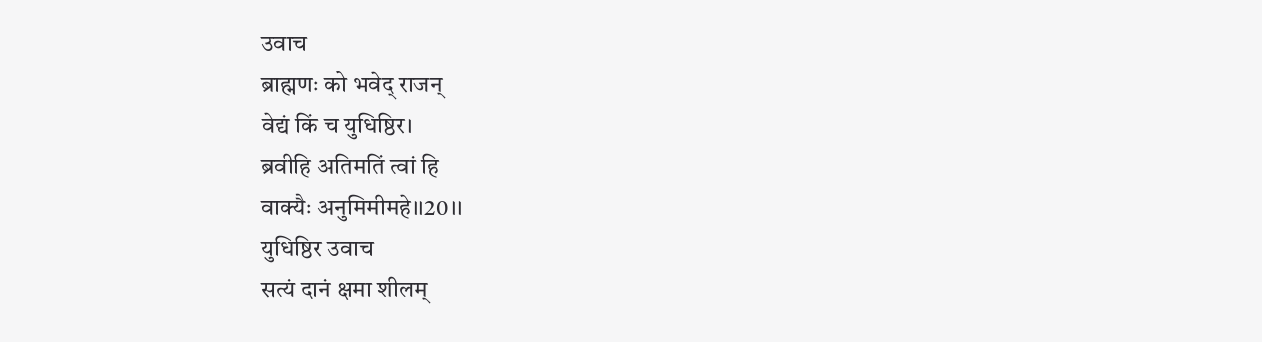उवाच
ब्राह्मणः को भवेद् राजन्
वेद्यं किं च युधिष्ठिर।
ब्रवीहि अतिमतिं त्वां हि
वाक्यैः अनुमिमीमहे।।20।।
युधिष्ठिर उवाच
सत्यं दानं क्षमा शीलम्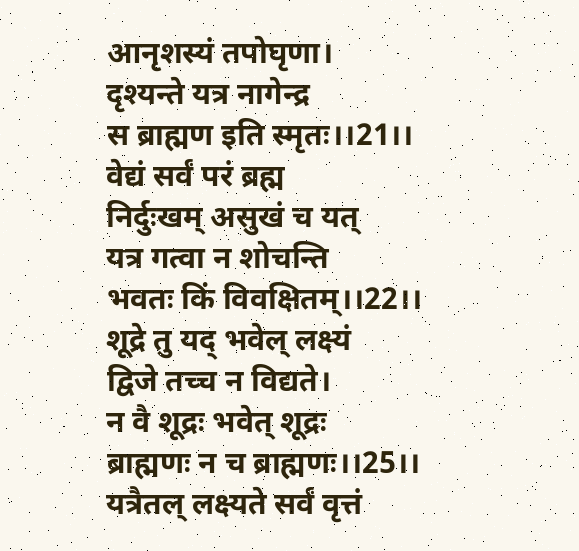आनृशस्यं तपोघृणा।
दृश्यन्ते यत्र नागेन्द्र
स ब्राह्मण इति स्मृतः।।21।।
वेद्यं सर्वं परं ब्रह्म
निर्दुःखम् असुखं च यत्
यत्र गत्वा न शोचन्ति
भवतः किं विवक्षितम्।।22।।
शूद्रे तु यद् भवेल् लक्ष्यं
द्विजे तच्च न विद्यते।
न वै शूद्रः भवेत् शूद्रः
ब्राह्मणः न च ब्राह्मणः।।25।।
यत्रैतल् लक्ष्यते सर्वं वृत्तं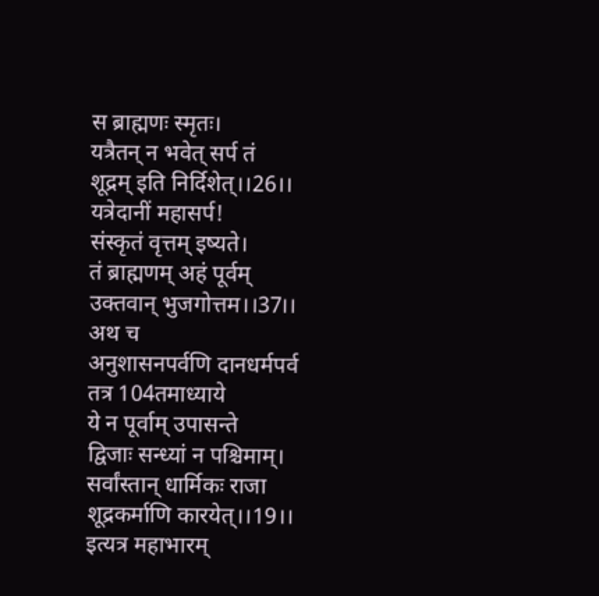स ब्राह्मणः स्मृतः।
यत्रैतन् न भवेत् सर्प तं
शूद्रम् इति निर्दिशेत्।।26।।
यत्रेदानीं महासर्प!
संस्कृतं वृत्तम् इष्यते।
तं ब्राह्मणम् अहं पूर्वम्
उक्तवान् भुजगोत्तम।।37।।
अथ च
अनुशासनपर्वणि दानधर्मपर्व
तत्र 104तमाध्याये
ये न पूर्वाम् उपासन्ते
द्विजाः सन्ध्यां न पश्चिमाम्।
सर्वांस्तान् धार्मिकः राजा
शूद्रकर्माणि कारयेत्।।19।।
इत्यत्र महाभारम्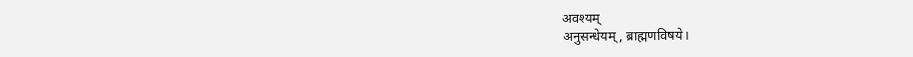अवश्यम्
अनुसन्धेयम्, ब्राह्मणविषये।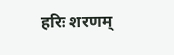हरिः शरणम्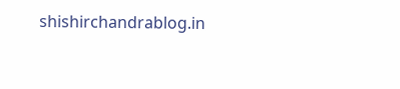shishirchandrablog.in